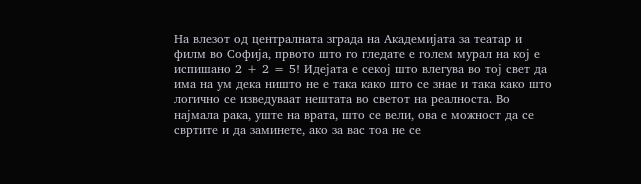На влезот од централната зграда на Академијата за театар и филм во Софија, првото што го гледате е голем мурал на кој е испишано 2 + 2 = 5! Идејата е секој што влегува во тој свет да има на ум дека ништо не е така како што се знае и така како што логично се изведуваат нештата во светот на реалноста. Во најмала рака, уште на врата, што се вели, ова е можност да се свртите и да заминете, ако за вас тоа не се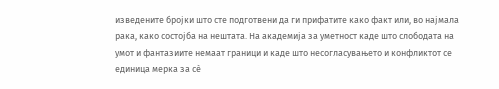изведените бројки што сте подготвени да ги прифатите како факт или, во најмала рака, како состојба на нештата. На академија за уметност каде што слободата на умот и фантазиите немаат граници и каде што несогласувањето и конфликтот се единица мерка за сѐ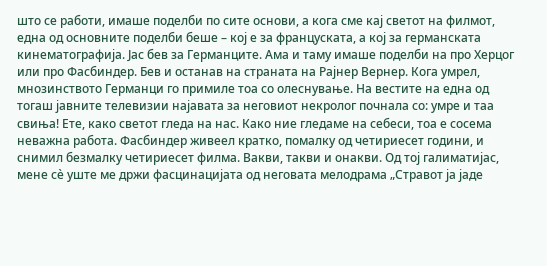што се работи, имаше поделби по сите основи, а кога сме кај светот на филмот, една од основните поделби беше – кој е за француската, а кој за германската кинематографија. Јас бев за Германците. Ама и таму имаше поделби на про Херцог или про Фасбиндер. Бев и останав на страната на Рајнер Вернер. Кога умрел, мнозинството Германци го примиле тоа со олеснување. На вестите на една од тогаш јавните телевизии најавата за неговиот некролог почнала со: умре и таа свиња! Ете, како светот гледа на нас. Како ние гледаме на себеси, тоа е сосема неважна работа. Фасбиндер живеел кратко, помалку од четириесет години, и снимил безмалку четириесет филма. Вакви, такви и онакви. Од тој галиматијас, мене сѐ уште ме држи фасцинацијата од неговата мелодрама „Стравот ја јаде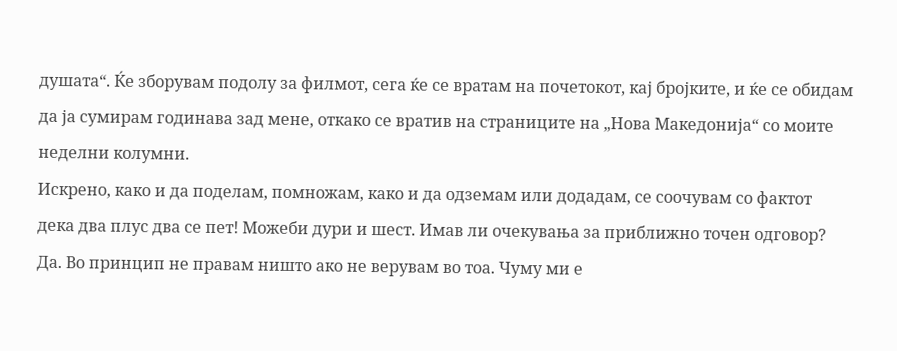душата“. Ќе зборувам подолу за филмот, сега ќе се вратам на почетокот, кај бројките, и ќе се обидам да ја сумирам годинава зад мене, откако се вратив на страниците на „Нова Македонија“ со моите неделни колумни.
Искрено, како и да поделам, помножам, како и да одземам или додадам, се соочувам со фактот дека два плус два се пет! Можеби дури и шест. Имав ли очекувања за приближно точен одговор? Да. Во принцип не правам ништо ако не верувам во тоа. Чуму ми е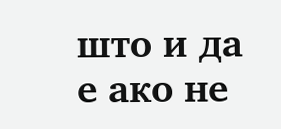што и да е ако не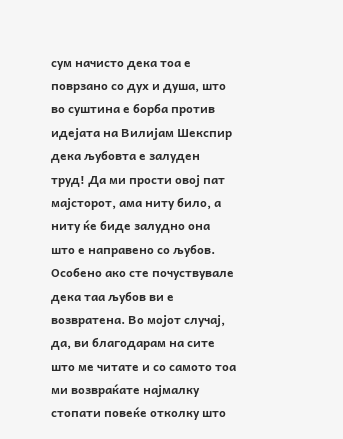сум начисто дека тоа е поврзано со дух и душа, што во суштина е борба против идејата на Вилијам Шекспир дека љубовта е залуден труд! Да ми прости овој пат мајсторот, ама ниту било, а ниту ќе биде залудно она што е направено со љубов. Особено ако сте почуствувале дека таа љубов ви е возвратена. Во мојот случај, да, ви благодарам на сите што ме читате и со самото тоа ми возвраќате најмалку стопати повеќе отколку што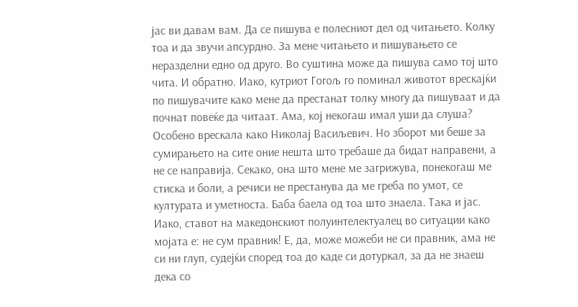јас ви давам вам. Да се пишува е полесниот дел од читањето. Колку тоа и да звучи апсурдно. За мене читањето и пишувањето се неразделни едно од друго. Во суштина може да пишува само тој што чита. И обратно. Иако, кутриот Гогољ го поминал животот врескајќи по пишувачите како мене да престанат толку многу да пишуваат и да почнат повеќе да читаат. Ама, кој некогаш имал уши да слуша? Особено врескала како Николај Васиљевич. Но зборот ми беше за сумирањето на сите оние нешта што требаше да бидат направени, а не се направија. Секако, она што мене ме загрижува, понекогаш ме стиска и боли, а речиси не престанува да ме греба по умот, се културата и уметноста. Баба баела од тоа што знаела. Така и јас. Иако, ставот на македонскиот полуинтелектуалец во ситуации како мојата е: не сум правник! Е, да, може можеби не си правник, ама не си ни глуп, судејќи според тоа до каде си дотуркал, за да не знаеш дека со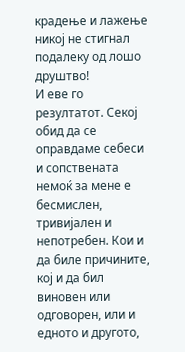крадење и лажење никој не стигнал подалеку од лошо друштво!
И еве го резултатот. Секој обид да се оправдаме себеси и сопствената немоќ за мене е бесмислен, тривијален и непотребен. Кои и да биле причините, кој и да бил виновен или одговорен, или и едното и другото,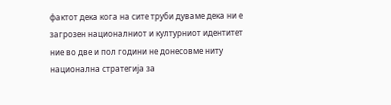фактот дека кога на сите труби дуваме дека ни е загрозен националниот и културниот идентитет ние во две и пол години не донесовме ниту национална стратегија за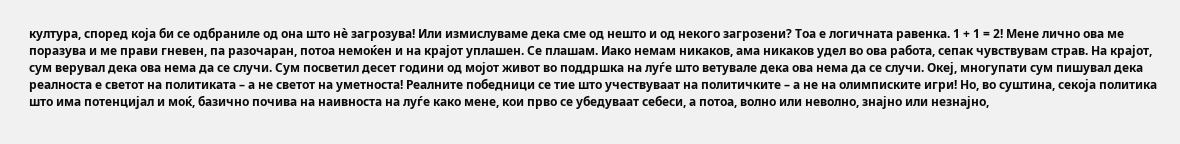култура, според која би се одбраниле од она што нѐ загрозува! Или измислуваме дека сме од нешто и од некого загрозени? Тоа е логичната равенка. 1 + 1 = 2! Мене лично ова ме поразува и ме прави гневен, па разочаран, потоа немоќен и на крајот уплашен. Се плашам. Иако немам никаков, ама никаков удел во ова работа, сепак чувствувам страв. На крајот, сум верувал дека ова нема да се случи. Сум посветил десет години од мојот живот во поддршка на луѓе што ветувале дека ова нема да се случи. Океј, многупати сум пишувал дека реалноста е светот на политиката – а не светот на уметноста! Реалните победници се тие што учествуваат на политичките – а не на олимписките игри! Но, во суштина, секоја политика што има потенцијал и моќ, базично почива на наивноста на луѓе како мене, кои прво се убедуваат себеси, а потоа, волно или неволно, знајно или незнајно,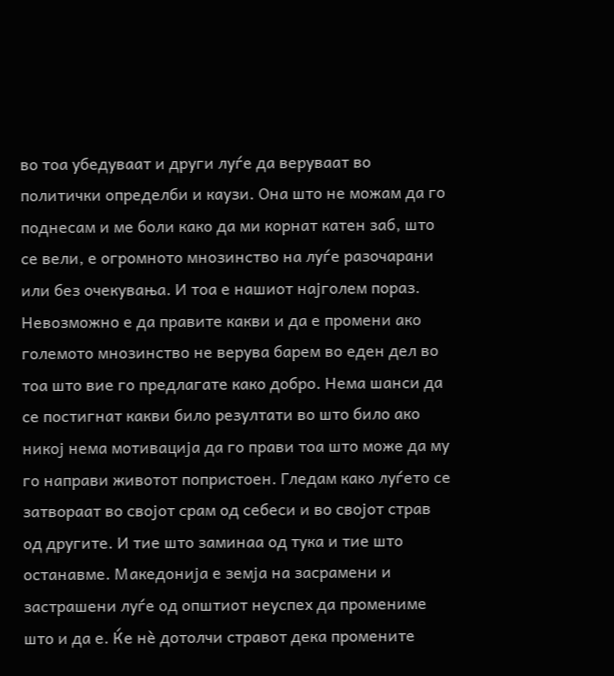во тоа убедуваат и други луѓе да веруваат во политички определби и каузи. Она што не можам да го поднесам и ме боли како да ми корнат катен заб, што се вели, е огромното мнозинство на луѓе разочарани или без очекувања. И тоа е нашиот најголем пораз. Невозможно е да правите какви и да е промени ако големото мнозинство не верува барем во еден дел во тоа што вие го предлагате како добро. Нема шанси да се постигнат какви било резултати во што било ако никој нема мотивација да го прави тоа што може да му го направи животот попристоен. Гледам како луѓето се затвораат во својот срам од себеси и во својот страв од другите. И тие што заминаа од тука и тие што останавме. Македонија е земја на засрамени и застрашени луѓе од општиот неуспех да промениме што и да е. Ќе нѐ дотолчи стравот дека промените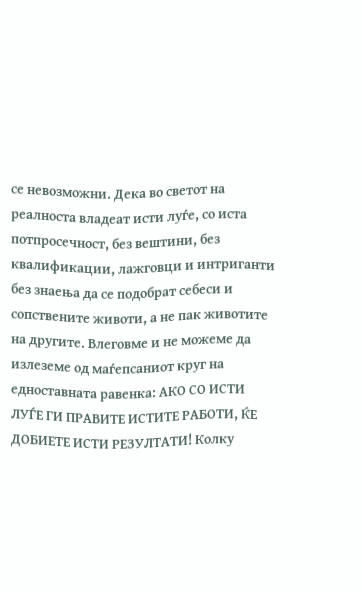се невозможни. Дека во светот на реалноста владеат исти луѓе, со иста потпросечност, без вештини, без квалификации, лажговци и интриганти без знаења да се подобрат себеси и сопствените животи, а не пак животите на другите. Влеговме и не можеме да излеземе од маѓепсаниот круг на едноставната равенка: АКО СО ИСТИ ЛУЃЕ ГИ ПРАВИТЕ ИСТИТЕ РАБОТИ, ЌЕ ДОБИЕТЕ ИСТИ РЕЗУЛТАТИ! Колку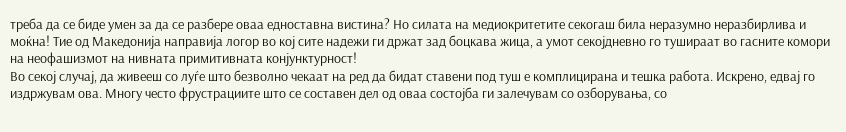треба да се биде умен за да се разбере оваа едноставна вистина? Но силата на медиокритетите секогаш била неразумно неразбирлива и моќна! Тие од Македонија направија логор во кој сите надежи ги држат зад боцкава жица, а умот секојдневно го тушираат во гасните комори на неофашизмот на нивната примитивната конјунктурност!
Во секој случај, да живееш со луѓе што безволно чекаат на ред да бидат ставени под туш е комплицирана и тешка работа. Искрено, едвај го издржувам ова. Многу често фрустрациите што се составен дел од оваа состојба ги залечувам со озборувања, со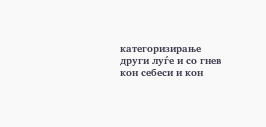категоризирање други луѓе и со гнев кон себеси и кон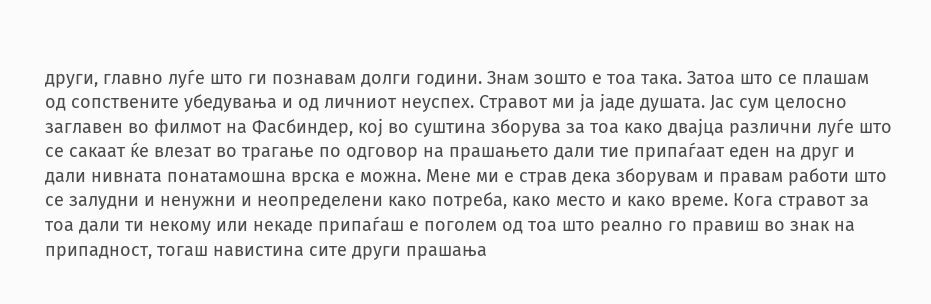други, главно луѓе што ги познавам долги години. Знам зошто е тоа така. Затоа што се плашам од сопствените убедувања и од личниот неуспех. Стравот ми ја јаде душата. Јас сум целосно заглавен во филмот на Фасбиндер, кој во суштина зборува за тоа како двајца различни луѓе што се сакаат ќе влезат во трагање по одговор на прашањето дали тие припаѓаат еден на друг и дали нивната понатамошна врска е можна. Мене ми е страв дека зборувам и правам работи што се залудни и ненужни и неопределени како потреба, како место и како време. Кога стравот за тоа дали ти некому или некаде припаѓаш е поголем од тоа што реално го правиш во знак на припадност, тогаш навистина сите други прашања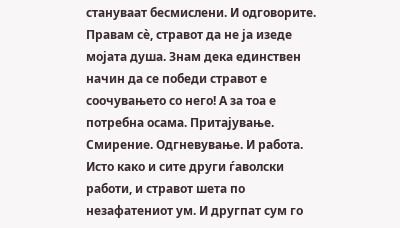стануваат бесмислени. И одговорите. Правам сѐ, стравот да не ја изеде мојата душа. Знам дека единствен начин да се победи стравот е соочувањето со него! А за тоа е потребна осама. Притајување. Смирение. Одгневување. И работа. Исто како и сите други ѓаволски работи, и стравот шета по незафатениот ум. И другпат сум го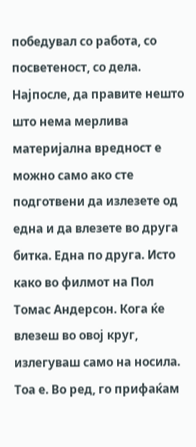победувал со работа, со посветеност, со дела. Најпосле, да правите нешто што нема мерлива материјална вредност е можно само ако сте подготвени да излезете од една и да влезете во друга битка. Една по друга. Исто како во филмот на Пол Томас Андерсон. Кога ќе влезеш во овој круг, излегуваш само на носила. Тоа е. Во ред, го прифаќам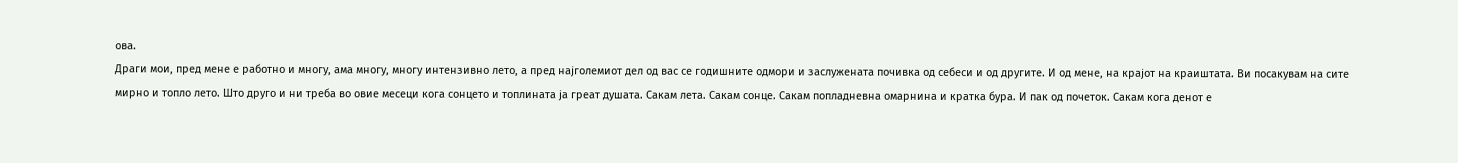ова.
Драги мои, пред мене е работно и многу, ама многу, многу интензивно лето, а пред најголемиот дел од вас се годишните одмори и заслужената почивка од себеси и од другите. И од мене, на крајот на краиштата. Ви посакувам на сите мирно и топло лето. Што друго и ни треба во овие месеци кога сонцето и топлината ја греат душата. Сакам лета. Сакам сонце. Сакам попладневна омарнина и кратка бура. И пак од почеток. Сакам кога денот е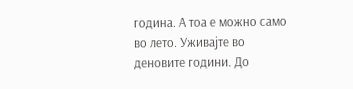година. А тоа е можно само во лето. Уживајте во деновите години. До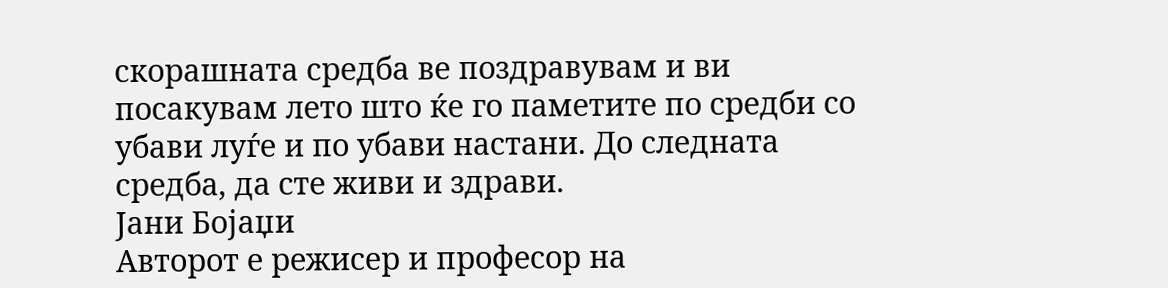скорашната средба ве поздравувам и ви посакувам лето што ќе го паметите по средби со убави луѓе и по убави настани. До следната средба, да сте живи и здрави.
Јани Бојаџи
Авторот е режисер и професор на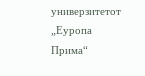универзитетот „Еуропа Прима“